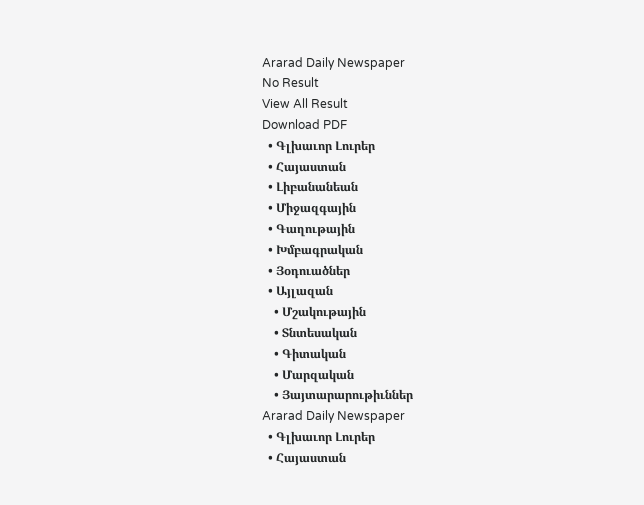Ararad Daily Newspaper
No Result
View All Result
Download PDF
  • Գլխաւոր Լուրեր
  • Հայաստան
  • Լիբանանեան
  • Միջազգային
  • Գաղութային
  • Խմբագրական
  • Յօդուածներ
  • Այլազան
    • Մշակութային
    • Տնտեսական
    • Գիտական
    • Մարզական
    • Յայտարարութիւններ
Ararad Daily Newspaper
  • Գլխաւոր Լուրեր
  • Հայաստան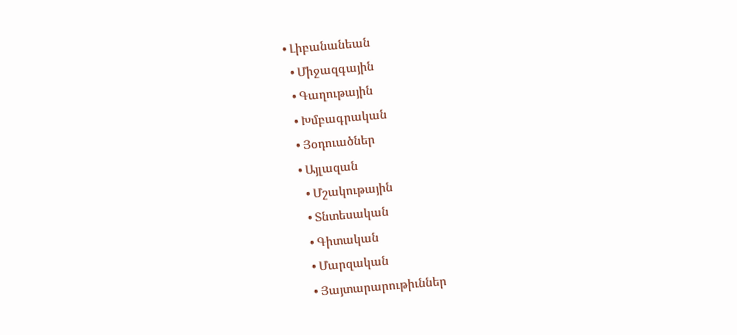• Լիբանանեան
  • Միջազգային
  • Գաղութային
  • Խմբագրական
  • Յօդուածներ
  • Այլազան
    • Մշակութային
    • Տնտեսական
    • Գիտական
    • Մարզական
    • Յայտարարութիւններ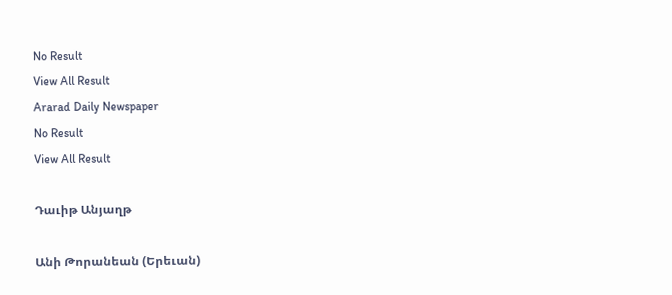No Result
View All Result
Ararad Daily Newspaper
No Result
View All Result

Դաւիթ Անյաղթ

Անի Թորանեան (Երեւան)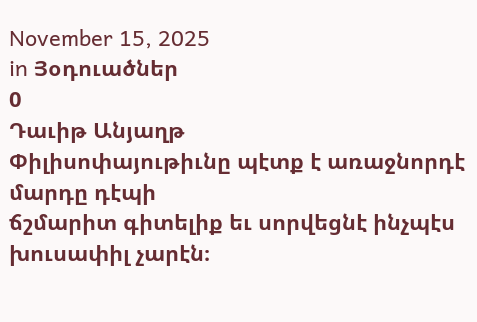November 15, 2025
in Յօդուածներ
0
Դաւիթ Անյաղթ
Փիլիսոփայութիւնը պէտք է առաջնորդէ մարդը դէպի
ճշմարիտ գիտելիք եւ սորվեցնէ ինչպէս խուսափիլ չարէն։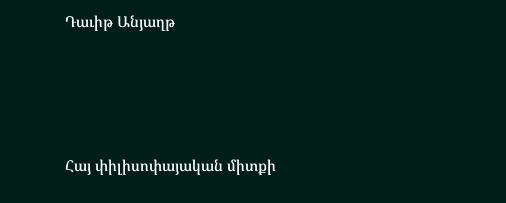Դաւիթ Անյաղթ





Հայ փիլիսոփայական միտքի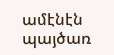ամէնէն պայծառ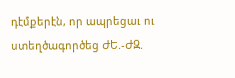դէմքերէն, որ ապրեցաւ ու ստեղծագործեց ԺԵ.-ԺԶ.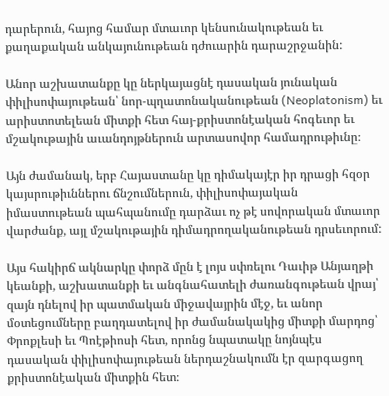դարերուն, հայոց համար մտաւոր կենսունակութեան եւ քաղաքական անկայունութեան դժուարին դարաշրջանին:

Անոր աշխատանքը կը ներկայացնէ դասական յունական փիլիսոփայութեան՝ նոր-պղատոնականութեան (Neoplatonism) եւ արիստոտելեան միտքի հետ հայ-քրիստոնէական հոգեւոր եւ մշակութային աւանդոյթներուն արտասովոր համադրութիւնը։

Այն ժամանակ, երբ Հայաստանը կը դիմակայէր իր դրացի հզօր կայսրութիւններու ճնշումներուն, փիլիսոփայական իմաստութեան պահպանումը դարձաւ ոչ թէ սովորական մտաւոր վարժանք, այլ մշակութային դիմադրողականութեան դրսեւորում:

Այս հակիրճ ակնարկը փորձ մըն է լոյս սփռելու Դաւիթ Անյաղթի կեանքի, աշխատանքի եւ անգնահատելի ժառանգութեան վրայ՝ զայն դնելով իր պատմական միջավայրին մէջ, եւ անոր մօտեցումները բաղդատելով իր ժամանակակից միտքի մարդոց՝ Փրոքլեսի եւ Պոէթիոսի հետ, որոնց նպատակը նոյնպէս դասական փիլիսոփայութեան ներդաշնակումն էր զարգացող քրիստոնէական միտքին հետ։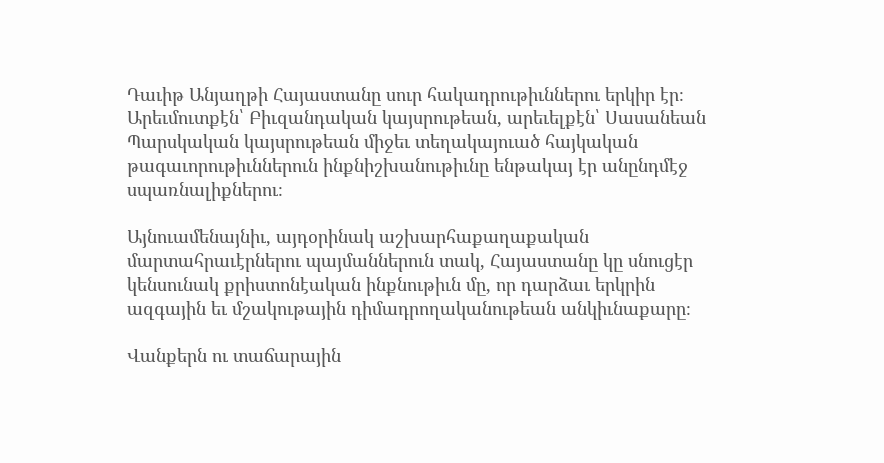Դաւիթ Անյաղթի Հայաստանը սուր հակադրութիւններու երկիր էր։ Արեւմուտքէն՝ Բիւզանդական կայսրութեան, արեւելքէն՝ Սասանեան Պարսկական կայսրութեան միջեւ տեղակայուած հայկական թագաւորութիւններուն ինքնիշխանութիւնը ենթակայ էր անընդմէջ սպառնալիքներու։

Այնուամենայնիւ, այդօրինակ աշխարհաքաղաքական մարտահրաւէրներու պայմաններուն տակ, Հայաստանը կը սնուցէր կենսունակ քրիստոնէական ինքնութիւն մը, որ դարձաւ երկրին ազգային եւ մշակութային դիմադրողականութեան անկիւնաքարը։

Վանքերն ու տաճարային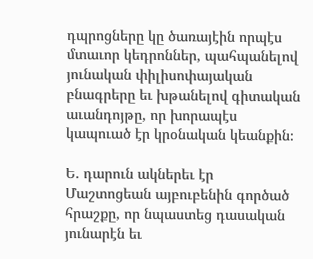դպրոցները կը ծառայէին որպէս մտաւոր կեդրոններ, պահպանելով յունական փիլիսոփայական բնագրերը եւ խթանելով գիտական աւանդոյթը, որ խորապէս կապուած էր կրօնական կեանքին։

Ե. դարուն ակներեւ էր Մաշտոցեան այբուբենին գործած հրաշքը, որ նպաստեց դասական յունարէն եւ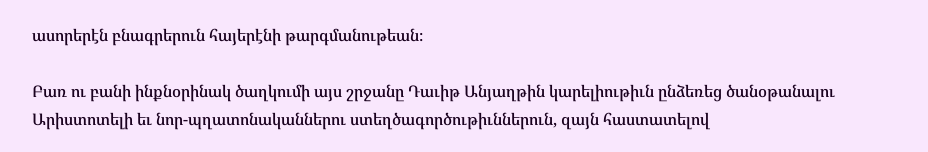ասորերէն բնագրերուն հայերէնի թարգմանութեան։

Բառ ու բանի ինքնօրինակ ծաղկումի այս շրջանը Դաւիթ Անյաղթին կարելիութիւն ընձեռեց ծանօթանալու Արիստոտելի եւ նոր-պղատոնականներու ստեղծագործութիւններուն, զայն հաստատելով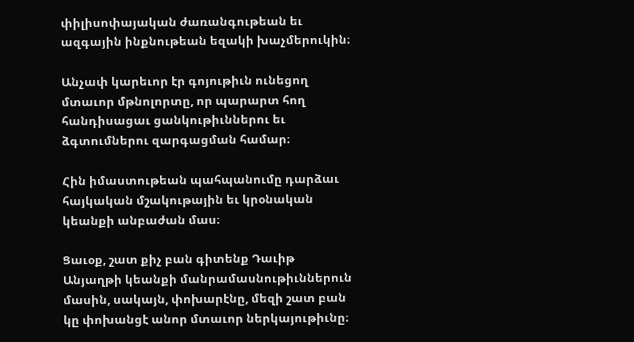փիլիսոփայական ժառանգութեան եւ ազգային ինքնութեան եզակի խաչմերուկին։

Անչափ կարեւոր էր գոյութիւն ունեցող մտաւոր մթնոլորտը, որ պարարտ հող հանդիսացաւ ցանկութիւններու եւ ձգտումներու զարգացման համար։

Հին իմաստութեան պահպանումը դարձաւ հայկական մշակութային եւ կրօնական կեանքի անբաժան մաս։

Ցաւօք, շատ քիչ բան գիտենք Դաւիթ Անյաղթի կեանքի մանրամասնութիւններուն մասին, սակայն, փոխարէնը, մեզի շատ բան կը փոխանցէ անոր մտաւոր ներկայութիւնը։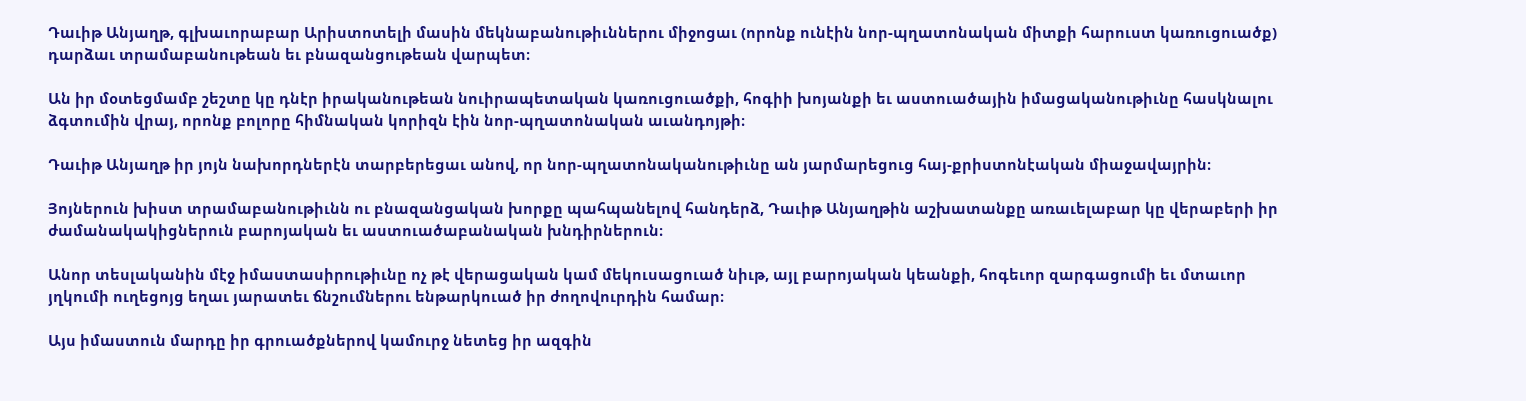Դաւիթ Անյաղթ, գլխաւորաբար Արիստոտելի մասին մեկնաբանութիւններու միջոցաւ (որոնք ունէին նոր-պղատոնական միտքի հարուստ կառուցուածք) դարձաւ տրամաբանութեան եւ բնազանցութեան վարպետ։

Ան իր մօտեցմամբ շեշտը կը դնէր իրականութեան նուիրապետական կառուցուածքի, հոգիի խոյանքի եւ աստուածային իմացականութիւնը հասկնալու ձգտումին վրայ, որոնք բոլորը հիմնական կորիզն էին նոր-պղատոնական աւանդոյթի։

Դաւիթ Անյաղթ իր յոյն նախորդներէն տարբերեցաւ անով, որ նոր-պղատոնականութիւնը ան յարմարեցուց հայ-քրիստոնէական միաջավայրին։

Յոյներուն խիստ տրամաբանութիւնն ու բնազանցական խորքը պահպանելով հանդերձ, Դաւիթ Անյաղթին աշխատանքը առաւելաբար կը վերաբերի իր ժամանակակիցներուն բարոյական եւ աստուածաբանական խնդիրներուն։

Անոր տեսլականին մէջ իմաստասիրութիւնը ոչ թէ վերացական կամ մեկուսացուած նիւթ, այլ բարոյական կեանքի, հոգեւոր զարգացումի եւ մտաւոր յղկումի ուղեցոյց եղաւ յարատեւ ճնշումներու ենթարկուած իր ժողովուրդին համար։

Այս իմաստուն մարդը իր գրուածքներով կամուրջ նետեց իր ազգին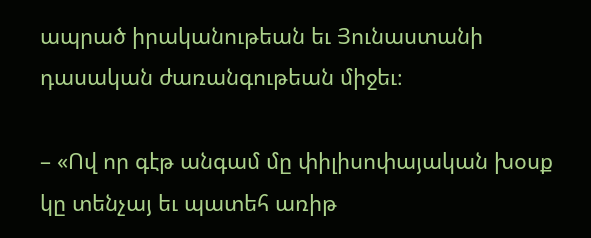ապրած իրականութեան եւ Յունաստանի դասական ժառանգութեան միջեւ։

– «Ով որ գէթ անգամ մը փիլիսոփայական խօսք կը տենչայ եւ պատեհ առիթ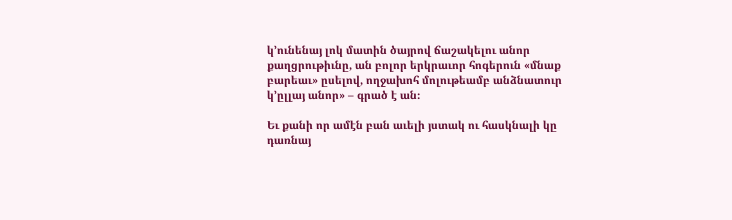կ’ունենայ լոկ մատին ծայրով ճաշակելու անոր  քաղցրութիւնը, ան բոլոր երկրաւոր հոգերուն «մնաք բարեաւ» ըսելով, ողջախոհ մոլութեամբ անձնատուր կ’ըլլայ անոր» – գրած է ան։

Եւ քանի որ ամէն բան աւելի յստակ ու հասկնալի կը դառնայ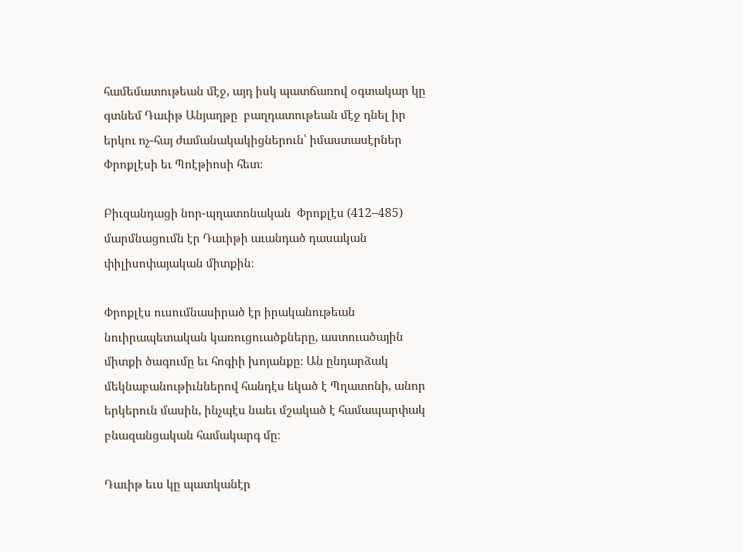համեմատութեան մէջ, այդ իսկ պատճառով օգտակար կը գտնեմ Դաւիթ Անյաղթը  բաղդատութեան մէջ դնել իր երկու ոչ-հայ ժամանակակիցներուն՝ իմաստասէրներ Փրոքլէսի եւ Պոէթիոսի հետ։

Բիւզանդացի նոր-պղատոնական  Փրոքլէս (412–485) մարմնացումն էր Դաւիթի աւանդած դասական փիլիսոփայական միտքին։

Փրոքլէս ուսումնասիրած էր իրականութեան նուիրապետական կառուցուածքները, աստուածային միտքի ծագումը եւ հոգիի խոյանքը։ Ան ընդարձակ մեկնաբանութիւններով հանդէս եկած է Պղատոնի, անոր երկերուն մասին, ինչպէս նաեւ մշակած է համապարփակ բնազանցական համակարգ մը։

Դաւիթ եւս կը պատկանէր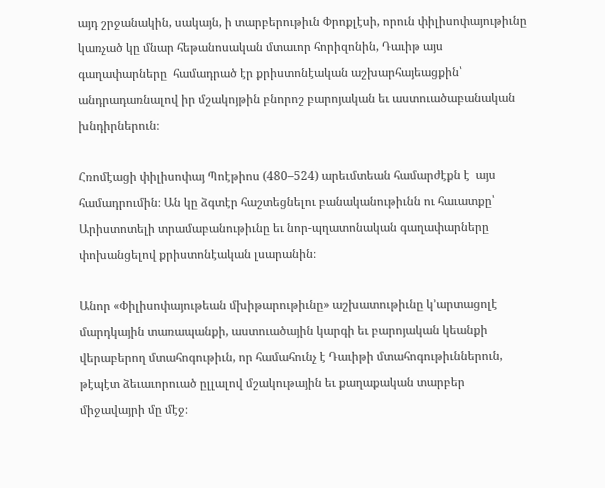այդ շրջանակին, սակայն, ի տարբերութիւն Փրոքլէսի, որուն փիլիսոփայութիւնը կառչած կը մնար հեթանոսական մտաւոր հորիզոնին, Դաւիթ այս գաղափարները  համադրած էր քրիստոնէական աշխարհայեացքին՝ անդրադառնալով իր մշակոյթին բնորոշ բարոյական եւ աստուածաբանական խնդիրներուն։

Հռոմէացի փիլիսոփայ Պոէթիոս (480–524) արեւմտեան համարժէքն է  այս համադրումին։ Ան կը ձգտէր հաշտեցնելու բանականութիւնն ու հաւատքը՝ Արիստոտելի տրամաբանութիւնը եւ նոր-պղատոնական գաղափարները փոխանցելով քրիստոնէական լսարանին։

Անոր «Փիլիսոփայութեան մխիթարութիւնը» աշխատութիւնը կ’արտացոլէ մարդկային տառապանքի, աստուածային կարգի եւ բարոյական կեանքի վերաբերող մտահոգութիւն, որ համահունչ է Դաւիթի մտահոգութիւններուն, թէպէտ ձեւաւորուած ըլլալով մշակութային եւ քաղաքական տարբեր  միջավայրի մը մէջ։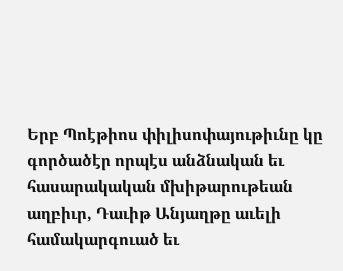Երբ Պոէթիոս փիլիսոփայութիւնը կը գործածէր որպէս անձնական եւ հասարակական մխիթարութեան աղբիւր, Դաւիթ Անյաղթը աւելի համակարգուած եւ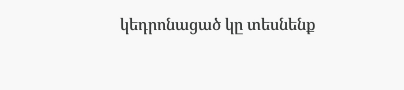կեդրոնացած կը տեսնենք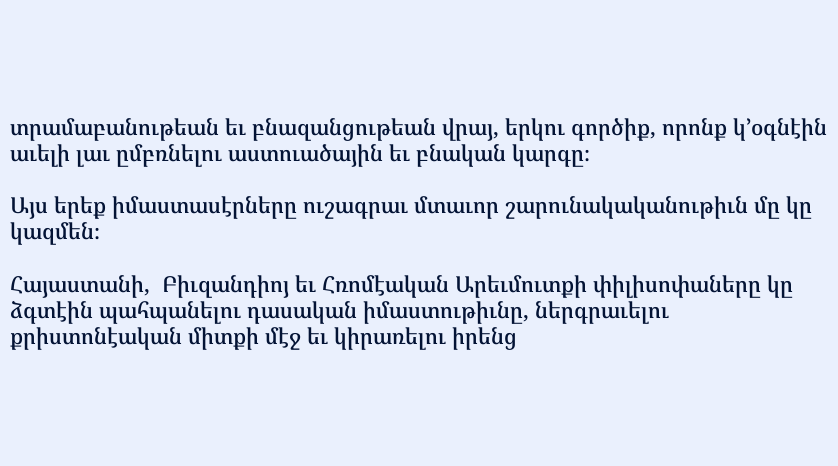տրամաբանութեան եւ բնազանցութեան վրայ, երկու գործիք, որոնք կ’օգնէին աւելի լաւ ըմբռնելու աստուածային եւ բնական կարգը։

Այս երեք իմաստասէրները ուշագրաւ մտաւոր շարունակականութիւն մը կը կազմեն։

Հայաստանի,  Բիւզանդիոյ եւ Հռոմէական Արեւմուտքի փիլիսոփաները կը ձգտէին պահպանելու դասական իմաստութիւնը, ներգրաւելու քրիստոնէական միտքի մէջ եւ կիրառելու իրենց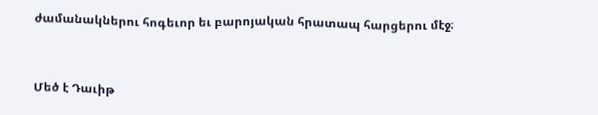ժամանակներու հոգեւոր եւ բարոյական հրատապ հարցերու մէջ։



Մեծ է Դաւիթ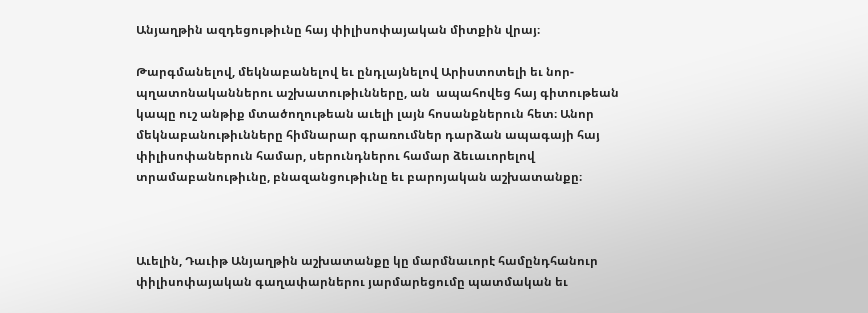Անյաղթին ազդեցութիւնը հայ փիլիսոփայական միտքին վրայ։

Թարգմանելով, մեկնաբանելով եւ ընդլայնելով Արիստոտելի եւ նոր-պղատոնականներու աշխատութիւնները, ան  ապահովեց հայ գիտութեան կապը ուշ անթիք մտածողութեան աւելի լայն հոսանքներուն հետ։ Անոր մեկնաբանութիւնները հիմնարար գրառումներ դարձան ապագայի հայ փիլիսոփաներուն համար, սերունդներու համար ձեւաւորելով տրամաբանութիւնը, բնազանցութիւնը եւ բարոյական աշխատանքը։



Աւելին, Դաւիթ Անյաղթին աշխատանքը կը մարմնաւորէ համընդհանուր փիլիսոփայական գաղափարներու յարմարեցումը պատմական եւ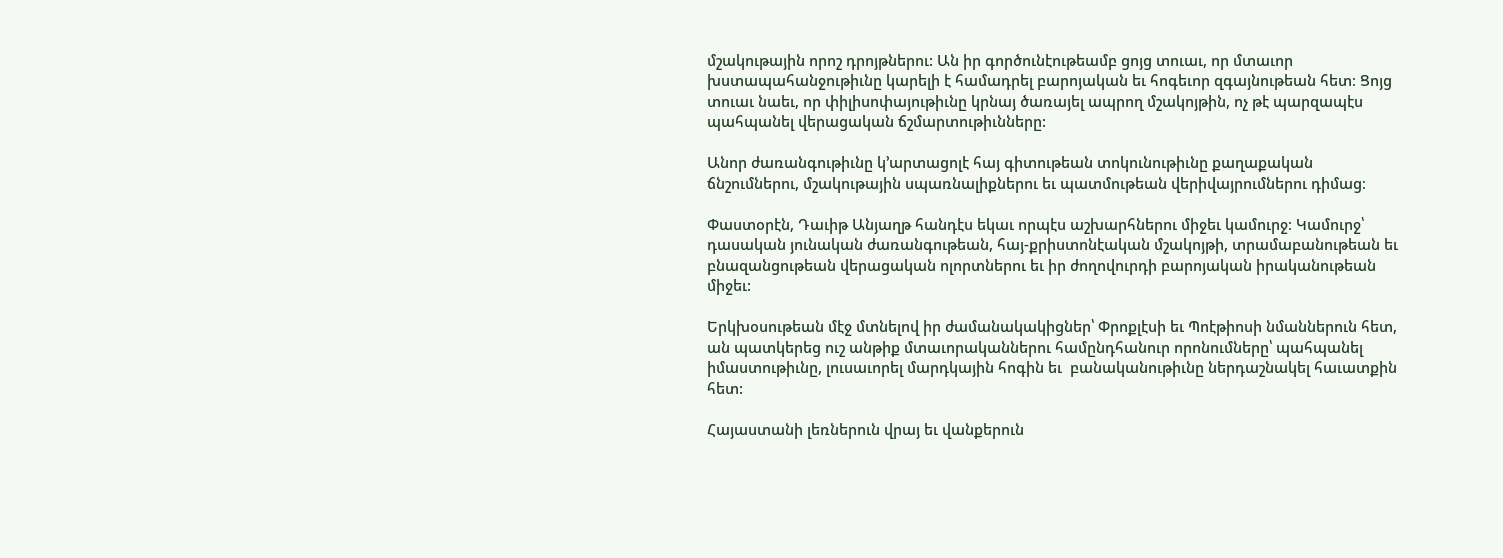մշակութային որոշ դրոյթներու: Ան իր գործունէութեամբ ցոյց տուաւ, որ մտաւոր խստապահանջութիւնը կարելի է համադրել բարոյական եւ հոգեւոր զգայնութեան հետ։ Ցոյց տուաւ նաեւ, որ փիլիսոփայութիւնը կրնայ ծառայել ապրող մշակոյթին, ոչ թէ պարզապէս պահպանել վերացական ճշմարտութիւնները:

Անոր ժառանգութիւնը կ’արտացոլէ հայ գիտութեան տոկունութիւնը քաղաքական ճնշումներու, մշակութային սպառնալիքներու եւ պատմութեան վերիվայրումներու դիմաց։

Փաստօրէն, Դաւիթ Անյաղթ հանդէս եկաւ որպէս աշխարհներու միջեւ կամուրջ։ Կամուրջ՝ դասական յունական ժառանգութեան, հայ-քրիստոնէական մշակոյթի, տրամաբանութեան եւ բնազանցութեան վերացական ոլորտներու եւ իր ժողովուրդի բարոյական իրականութեան միջեւ:

Երկխօսութեան մէջ մտնելով իր ժամանակակիցներ՝ Փրոքլէսի եւ Պոէթիոսի նմաններուն հետ,  ան պատկերեց ուշ անթիք մտաւորականներու համընդհանուր որոնումները՝ պահպանել իմաստութիւնը, լուսաւորել մարդկային հոգին եւ  բանականութիւնը ներդաշնակել հաւատքին հետ:

Հայաստանի լեռներուն վրայ եւ վանքերուն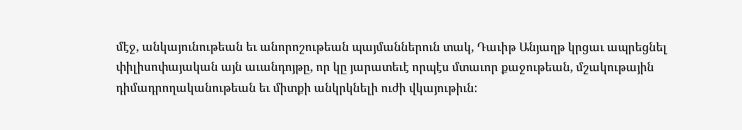մէջ, անկայունութեան եւ անորոշութեան պայմաններուն տակ, Դաւիթ Անյաղթ կրցաւ ապրեցնել փիլիսոփայական այն աւանդոյթը, որ կը յարատեւէ որպէս մտաւոր քաջութեան, մշակութային դիմադրողականութեան եւ միտքի անկրկնելի ուժի վկայութիւն: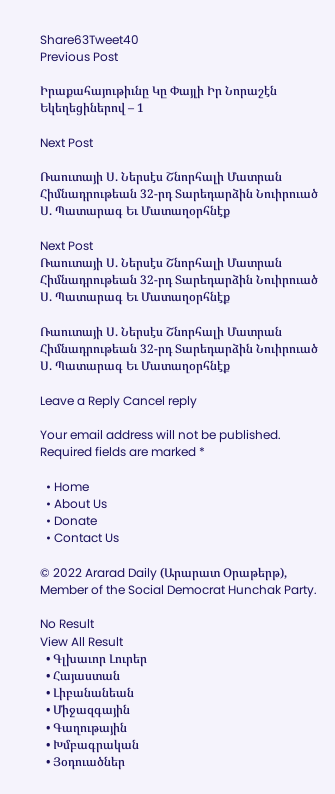Share63Tweet40
Previous Post

Իրաքահայութիւնը Կը Փայլի Իր Նորաշէն Եկեղեցիներով – 1

Next Post

Ռաուտայի Ս. Ներսէս Շնորհալի Մատրան Հիմնադրութեան 32-րդ Տարեդարձին Նուիրուած Ս. Պատարագ Եւ Մատաղօրհնէք

Next Post
Ռաուտայի Ս. Ներսէս Շնորհալի Մատրան Հիմնադրութեան 32-րդ Տարեդարձին Նուիրուած Ս. Պատարագ Եւ Մատաղօրհնէք

Ռաուտայի Ս. Ներսէս Շնորհալի Մատրան Հիմնադրութեան 32-րդ Տարեդարձին Նուիրուած Ս. Պատարագ Եւ Մատաղօրհնէք

Leave a Reply Cancel reply

Your email address will not be published. Required fields are marked *

  • Home
  • About Us
  • Donate
  • Contact Us

© 2022 Ararad Daily (Արարատ Օրաթերթ), Member of the Social Democrat Hunchak Party.

No Result
View All Result
  • Գլխաւոր Լուրեր
  • Հայաստան
  • Լիբանանեան
  • Միջազգային
  • Գաղութային
  • Խմբագրական
  • Յօդուածներ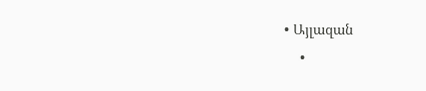• Այլազան
    •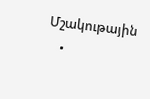Մշակութային
    •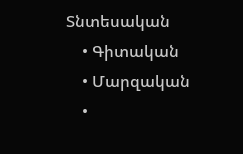Տնտեսական
    • Գիտական
    • Մարզական
    •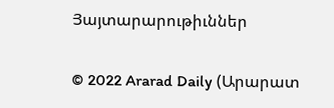Յայտարարութիւններ

© 2022 Ararad Daily (Արարատ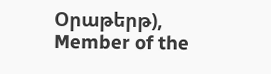Օրաթերթ), Member of the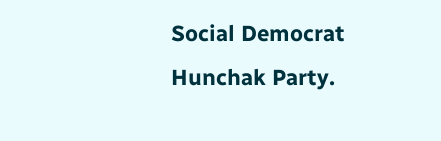Social Democrat Hunchak Party.